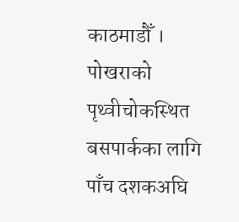काठमाडौँ । पोखराको पृथ्वीचोकस्थित बसपार्कका लागि पाँच दशकअघि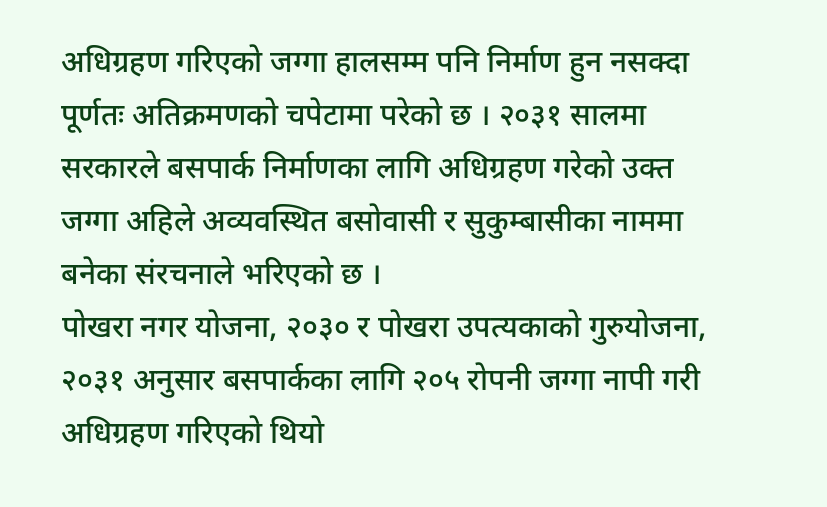अधिग्रहण गरिएको जग्गा हालसम्म पनि निर्माण हुन नसक्दा पूर्णतः अतिक्रमणको चपेटामा परेको छ । २०३१ सालमा सरकारले बसपार्क निर्माणका लागि अधिग्रहण गरेको उक्त जग्गा अहिले अव्यवस्थित बसोवासी र सुकुम्बासीका नाममा बनेका संरचनाले भरिएको छ ।
पोखरा नगर योजना, २०३० र पोखरा उपत्यकाको गुरुयोजना, २०३१ अनुसार बसपार्कका लागि २०५ रोपनी जग्गा नापी गरी अधिग्रहण गरिएको थियो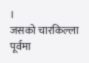।
जसको चारकिल्ला पूर्वमा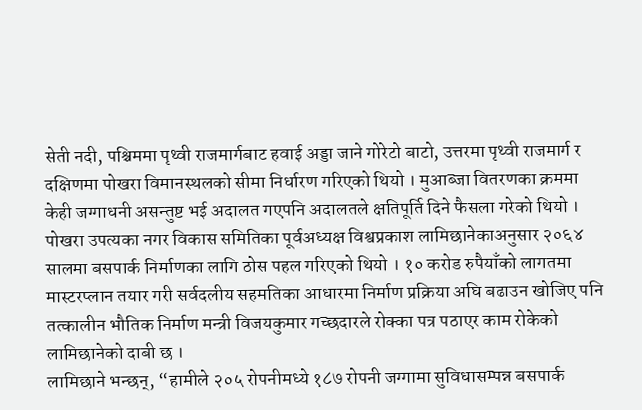सेती नदी, पश्चिममा पृथ्वी राजमार्गबाट हवाई अड्डा जाने गोरेटो बाटो, उत्तरमा पृथ्वी राजमार्ग र दक्षिणमा पोखरा विमानस्थलको सीमा निर्धारण गरिएको थियो । मुआब्जा वितरणका क्रममा केही जग्गाधनी असन्तुष्ट भई अदालत गएपनि अदालतले क्षतिपूर्ति दिने फैसला गरेको थियो ।
पोखरा उपत्यका नगर विकास समितिका पूर्वअध्यक्ष विश्वप्रकाश लामिछानेकाअनुसार २०६४ सालमा बसपार्क निर्माणका लागि ठोस पहल गरिएको थियो । १० करोड रुपैयाँको लागतमा मास्टरप्लान तयार गरी सर्वदलीय सहमतिका आधारमा निर्माण प्रक्रिया अघि बढाउन खोजिए पनि तत्कालीन भौतिक निर्माण मन्त्री विजयकुमार गच्छदारले रोक्का पत्र पठाएर काम रोकेको लामिछानेको दाबी छ ।
लामिछाने भन्छन्, “हामीले २०५ रोपनीमध्ये १८७ रोपनी जग्गामा सुविधासम्पन्न बसपार्क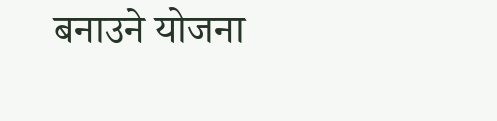बनाउने योजना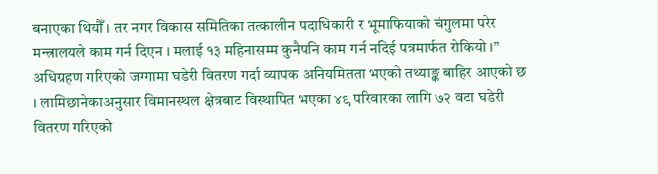बनाएका थियौँ । तर नगर विकास समितिका तत्कालीन पदाधिकारी र भूमाफियाको चंगुलमा परेर मन्त्रालयले काम गर्न दिएन । मलाई १३ महिनासम्म कुनैपनि काम गर्न नदिई पत्रमार्फत रोकियो ।”
अधिग्रहण गरिएको जग्गामा घडेरी वितरण गर्दा व्यापक अनियमितता भएको तथ्याङ्क बाहिर आएको छ । लामिछानेकाअनुसार विमानस्थल क्षेत्रबाट विस्थापित भएका ४९ परिवारका लागि ७२ वटा घडेरी वितरण गरिएको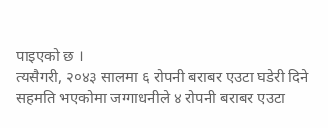पाइएको छ ।
त्यसैगरी, २०४३ सालमा ६ रोपनी बराबर एउटा घडेरी दिने सहमति भएकोमा जग्गाधनीले ४ रोपनी बराबर एउटा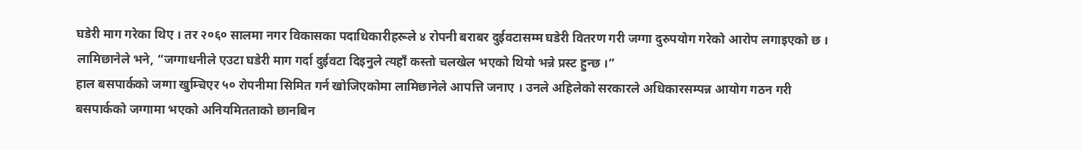घडेरी माग गरेका थिए । तर २०६० सालमा नगर विकासका पदाधिकारीहरूले ४ रोपनी बराबर दुईवटासम्म घडेरी वितरण गरी जग्गा दुरुपयोग गरेको आरोप लगाइएको छ ।
लामिछानेले भने, “जग्गाधनीले एउटा घडेरी माग गर्दा दुईवटा दिइनुले त्यहाँ कस्तो चलखेल भएको थियो भन्ने प्रस्ट हुन्छ ।”
हाल बसपार्कको जग्गा खुम्चिएर ५० रोपनीमा सिमित गर्न खोजिएकोमा लामिछानेले आपत्ति जनाए । उनले अहिलेको सरकारले अधिकारसम्पन्न आयोग गठन गरी बसपार्कको जग्गामा भएको अनियमितताको छानबिन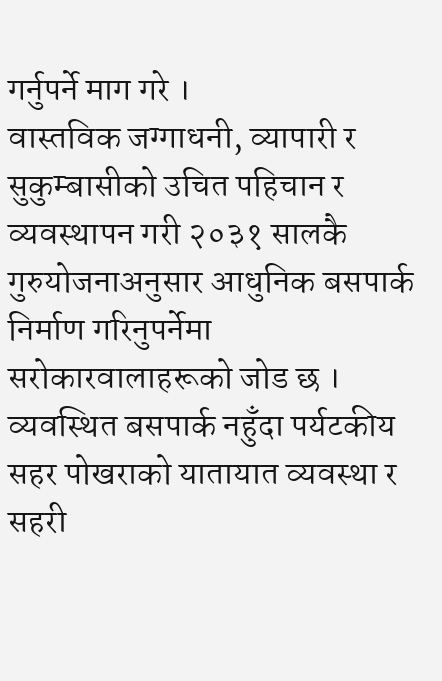गर्नुपर्ने माग गरे ।
वास्तविक जग्गाधनी, व्यापारी र सुकुम्बासीको उचित पहिचान र व्यवस्थापन गरी २०३१ सालकै गुरुयोजनाअनुसार आधुनिक बसपार्क निर्माण गरिनुपर्नेमा सरोकारवालाहरूको जोड छ । व्यवस्थित बसपार्क नहुँदा पर्यटकीय सहर पोखराको यातायात व्यवस्था र सहरी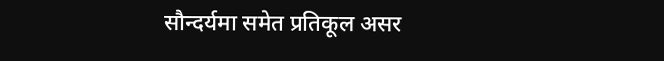सौन्दर्यमा समेत प्रतिकूल असर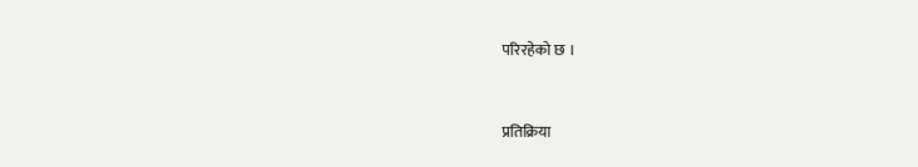परिरहेको छ ।



प्रतिक्रिया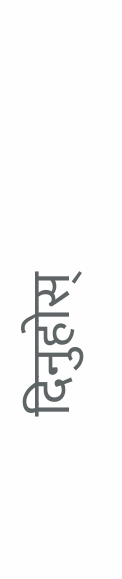दिनुहोस्